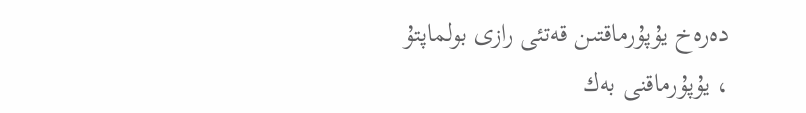دەرەخ يۇپۇرماقتىن قەتئى رازى بولماپتۇ
، يۇپۇرماقنى بەك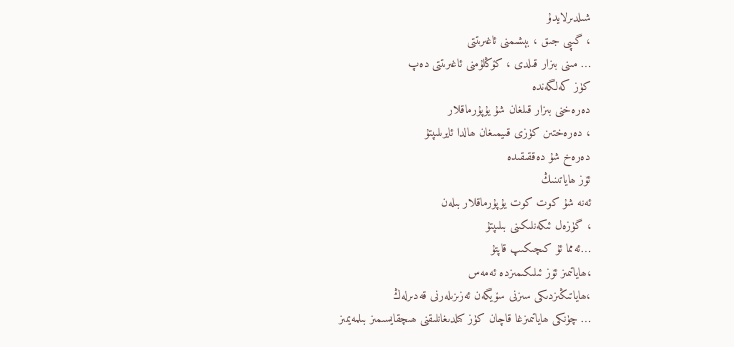شىلدىرلايدۇ
، گىپى جىق ، بېشىمنى ئاغىرىتتى
… مىنى بىزار قىلدى ، كۆڭلۇمنى ئاغىرىتتى دەپ
كۈز كەلگەندە
دەرەخنى بىزار قىلغان شۇ يۇپۇرماقلار
، دەرەختىن كۈزى قىيمىغان ھالدا ئايرىلىپتۇ
دەرەخ شۇ دەققىقىدە
ئۆز ھاياتىنىڭ
ئەنە شۇ كوت كوت يۇپۇرماقلار بىلەن
، گۈزەل ئىكەنلىكىنى بىلىپتۇ
…ئەمما ئۇ كىچىكىپ قاپتۇ
،ھاياتىمىز ئۆز ئىلىكىمىزدە ئەمەس
،ھاياتىڭىزدىكى سىزنى سۆيگەن ئەزىزىلەرنى قەدىرلەڭ
… چۈنكى ھاياتىمىزغا قاچان كۈز كىلدىغانلىقنى ھىچقايسىمىز بىلمەيمىز